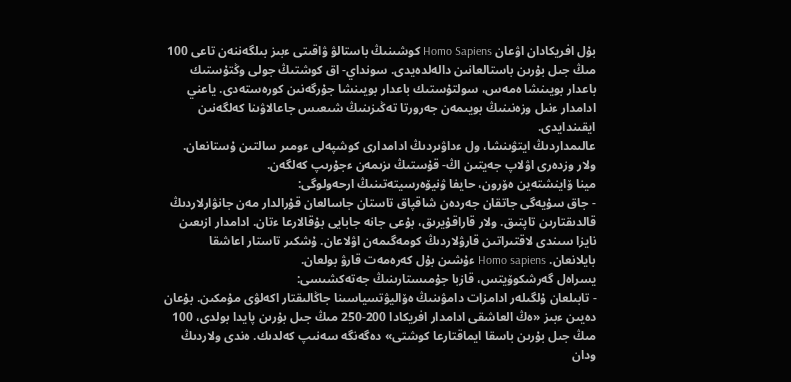بۇل افريكادان اۋعان Homo Sapiens كوشىنىڭ باستالۋ ۋاقىتى ءبىز بىلگەننەن تاعى 100 مىڭ جىل بۇرىن باستالعانىن دالەلدەيدى. سونداي- اق كوشتىڭ جولى وڭتۇستىك باعدار بويىنشا ەمەس، سولتۇستىك باعدار بويىنشا جۇرگەنىن كورەستەدى. ياعني ادامدار ءنىل وزەنىنىڭ بويىمەن جەرورتا تەڭىزىنىڭ شىعىس جاعالاۋىنا كەلگەنىن ايقىندايدى.
عالىمداردىڭ ايتۋىنشا، ول ءداۋىردىڭ ادامدارى كوشپەلى ءومىر سالتىن ۇستانعان. ولار وزدەرى اۋلاپ جەيتىن اڭ- قۇستىڭ ىزىمەن ءجۇرىپ كەلگەن.
مينا ۆاينشتەين ەۆرون، حايفا ۋنيۆەرسيتەتىنىڭ ارحەولوگى:
- جاق سۇيەگى جاتقان جەردەن شاقپاق تاستان جاسالعان قۇرالدار مەن جانۋارلاردىڭ قالدىقتارىن تاپتىق. ولار قاراقۇيرىق، بۇعى جانە جابايى بۇقالارعا ءتان. ادامدار ازىعىن نايزا سىندى لاقتىراتىن قارۋلاردىڭ كومەگىمەن اۋلاعان. ۇشكىر تاستار اعاشقا بايلانعان. Homo sapiens ءۇشىن بۇل كەرەمەت قارۋ بولعان.
يسراەل گەرشكوۆيتس، قازبا جۇمىستارىنىڭ جەتەكشىسى:
- تابىلعان ۇلگىلەر ادامزات دامۋىنىڭ ەۆاليۋتسياسىنا جاڭالىقتار اكەلۋى مۇمكىن. بۇعان دەيىن ءبىز «ەڭ العاشقى ادامدار افريكادا 200-250 مىڭ جىل بۇرىن پايدا بولدى، 100 مىڭ جىل بۇرىن باسقا ايماقتارعا كوشتى» دەگەنگە سەنىپ كەلدىك. ەندى ولاردىڭ ودان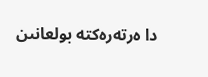دا ەرتەرەكتە بولعانىن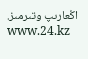اڭعارىپ وتىرمىز.
www.24.kz